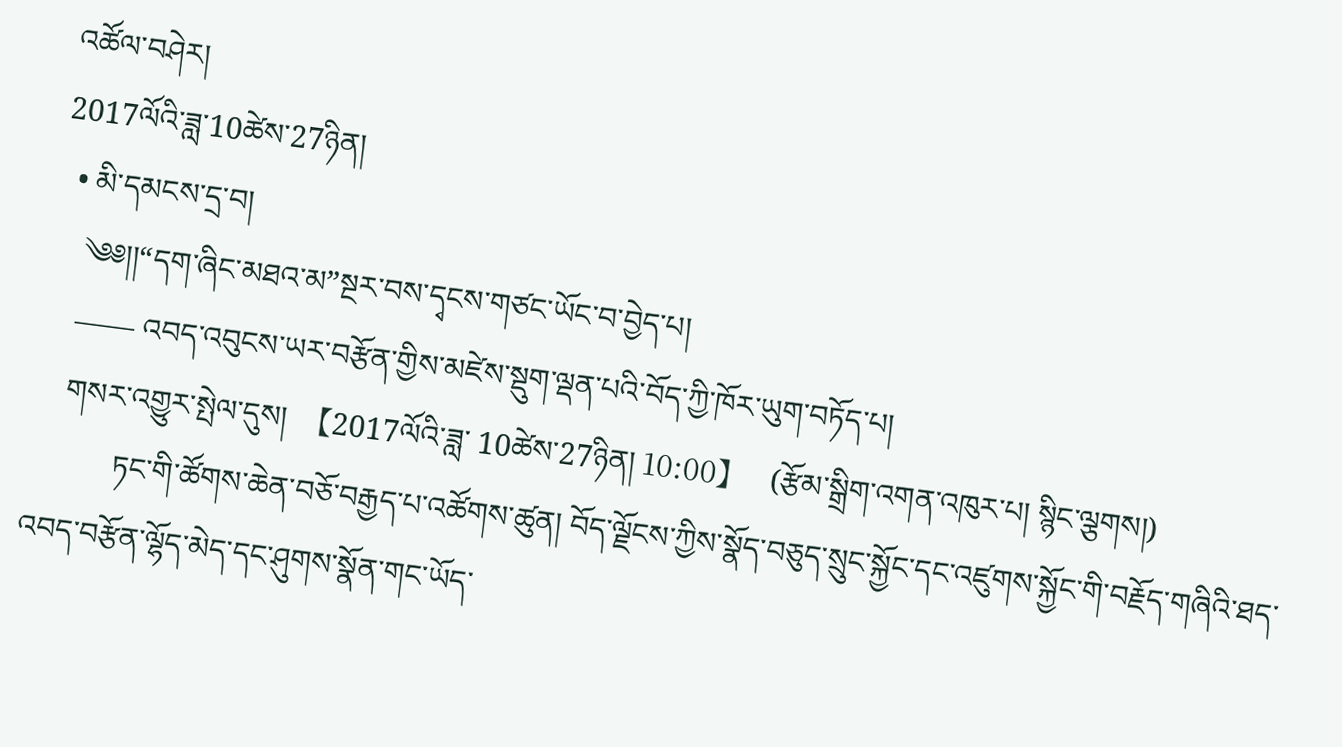འཚོལ་བཤེར།
2017ལོའི་ཟླ་10ཚེས་27ཉིན།
  • མི་དམངས་དྲ་བ།
    ༄༅།།“དག་ཞིང་མཐའ་མ”སྔར་བས་དྭངས་གཙང་ཡོང་བ་བྱེད་པ།
    —— འབད་འབུངས་ཡར་བརྩོན་གྱིས་མཛེས་སྡུག་ལྡན་པའི་བོད་ཀྱི་ཁོར་ཡུག་བཏོད་པ།
    གསར་འགྱུར་སྤེལ་དུས།  【2017ལོའི་ཟླ་ 10ཚེས་27ཉིན། 10:00】   (རྩོམ་སྒྲིག་འགན་འཁུར་པ། སྙིང་ལྕགས།)
           ཏང་གི་ཚོགས་ཆེན་བཅོ་བརྒྱད་པ་འཚོགས་ཚུན། བོད་ལྗོངས་ཀྱིས་སྣོད་བཅུད་སྲུང་སྐྱོང་དང་འཛུགས་སྐྱོང་གི་བརྗོད་གཞིའི་ཐད་འབད་བརྩོན་ལྷོད་མེད་དང་ཤུགས་སྣོན་གང་ཡོད་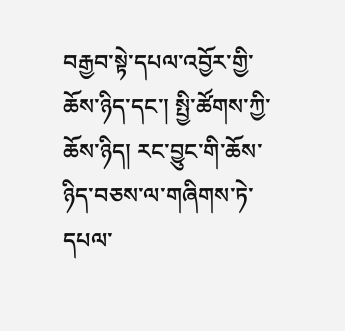བརྒྱབ་སྟེ་དཔལ་འབྱོར་གྱི་ཆོས་ཉིད་དང་། སྤྱི་ཚོགས་ཀྱི་ཆོས་ཉིད། རང་བྱུང་གི་ཆོས་ཉིད་བཅས་ལ་གཞིགས་ཏེ་དཔལ་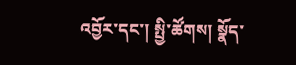འབྱོར་དང་། སྤྱི་ཚོགས། སྣོད་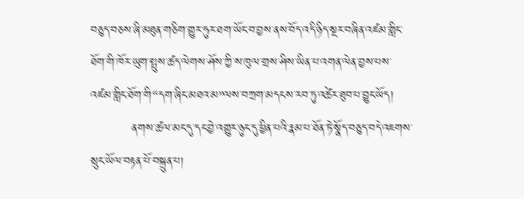བཅུད་བཅས་ཞི་མཐུན་གཅིག་གྱུར་ཧུར་ཐག་ཡོང་བ་བྱས་ནས་བོད་འདི་ཉིད་སྔར་བཞིན་འཛམ་གླིང་ཐོག་གི་ཁོར་ཡུག་སྤུས་ཚད་ལེགས་ཤོས་ཀྱི་ས་ཁུལ་གྲས་ཤིས་ཡིན་པ་འགན་ལེན་བྱས་པས་འཛམ་གླིང་ཐོག་གི“དག་ཞིང་མཐའ་མ”ལས་བཀྲག་མདངས་རབ་ཏུ་འཚེར་ཐུབ་པ་བྱུང་ཡོད།
          ནགས་ཚལ་མང་དུ་དང་བྱེ་འགྱུར་ཉུང་དུ་ཕྱིན་པའི་རྣམ་པ་ཐོན་ཏེ་སྣོད་བཅུད་བདེ་འཇགས་སྲུང་ཡོལ་བརྟན་པོ་བསྐྲུན་པ།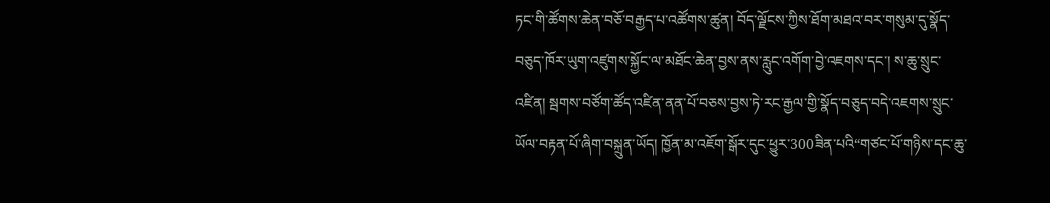ཏང་གི་ཚོགས་ཆེན་བཅོ་བརྒྱད་པ་འཚོགས་ཚུན། བོད་ལྗོངས་ཀྱིས་ཐོག་མཐའ་བར་གསུམ་དུ་སྣོད་བཅུད་ཁོར་ཡུག་འཛུགས་སྐྱོང་ལ་མཐོང་ཆེན་བྱས་ནས་རླུང་འགོག་བྱེ་འཇགས་དང་། ས་ཆུ་སྲུང་འཛིན། སྦགས་བཙོག་ཚོད་འཛིན་ནན་པོ་བཅས་བྱས་ཏེ་རང་རྒྱལ་གྱི་སྣོད་བཅུད་བདེ་འཇགས་སྲུང་ཡོལ་བརྟན་པོ་ཞིག་བསྐྲུན་ཡོད། ཁྱོན་མ་འཇོག་སྒོར་དུང་ཕྱུར་300ཟིན་པའི“གཙང་པོ་གཉིས་དང་ཆུ་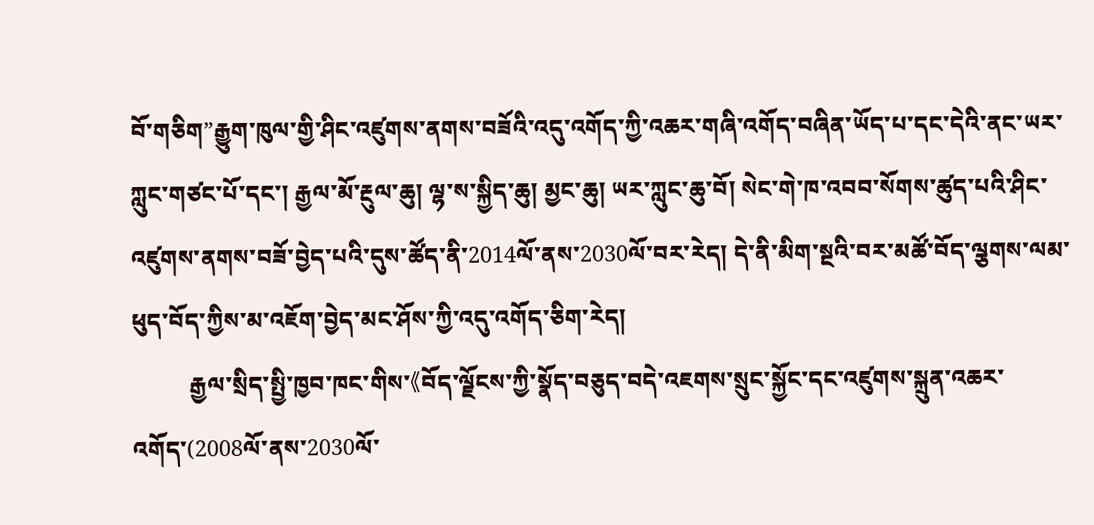བོ་གཅིག”རྒྱུག་ཁུལ་གྱི་ཤིང་འཛུགས་ནགས་བཟོའི་འདུ་འགོད་ཀྱི་འཆར་གཞི་འགོད་བཞིན་ཡོད་པ་དང་དེའི་ནང་ཡར་ཀླུང་གཙང་པོ་དང་། རྒྱལ་མོ་རྔུལ་ཆུ། ལྷ་ས་སྐྱིད་ཆུ། མྱང་ཆུ། ཡར་ཀླུང་ཆུ་བོ། སེང་གེ་ཁ་འབབ་སོགས་ཚུད་པའི་ཤིང་འཛུགས་ནགས་བཟོ་བྱེད་པའི་དུས་ཚོད་ནི་2014ལོ་ནས་2030ལོ་བར་རེད། དེ་ནི་མིག་སྔའི་བར་མཚོ་བོད་ལྕགས་ལམ་ཕུད་བོད་ཀྱིས་མ་འཇོག་བྱེད་མང་ཤོས་ཀྱི་འདུ་འགོད་ཅིག་རེད།
          རྒྱལ་སྲིད་སྤྱི་ཁྱབ་ཁང་གིས་《བོད་ལྗོངས་ཀྱི་སྣོད་བཅུད་བདེ་འཇགས་སྲུང་སྐྱོང་དང་འཛུགས་སྐྲུན་འཆར་འགོད་(2008ལོ་ནས་2030ལོ་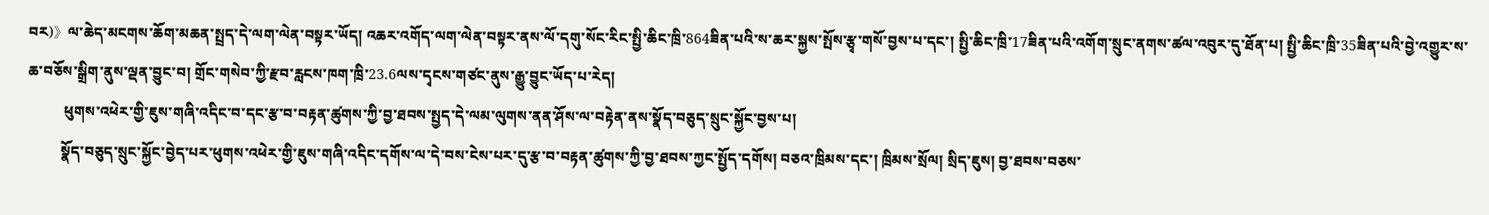བར)》ལ་ཆེད་མངགས་ཆོག་མཆན་སྤྲད་དེ་ལག་ལེན་བསྟར་ཡོད། འཆར་འགོད་ལག་ལེན་བསྟར་ནས་ལོ་དགུ་སོང་རིང་སྤྱི་ཆིང་ཁྲི་864ཟིན་པའི་ས་ཆར་སྐྱས་སྤོས་རྩྭ་གསོ་བྱས་པ་དང་། སྤྱི་ཆིང་ཁྲི་17ཟིན་པའི་འགོག་སྲུང་ནགས་ཚལ་འབུར་དུ་ཐོན་པ། སྤྱི་ཆིང་ཁྲི་35ཟིན་པའི་བྱེ་འགྱུར་ས་ཆ་བཅོས་སྒྲིག་ནུས་ལྡན་བྱུང་བ། གྲོང་གསེབ་ཀྱི་རྫབ་རླངས་ཁག་ཁྲི་23.6ལས་དྭངས་གཙང་ནུས་རྒྱུ་བྱུང་ཡོད་པ་རེད།
          ཕུགས་འཕེར་གྱི་ཇུས་གཞི་འདིང་བ་དང་རྩ་བ་བརྟན་ཚུགས་ཀྱི་བྱ་ཐབས་སྤྱད་དེ་ལམ་ལུགས་ནན་ཤོས་ལ་བརྟེན་ནས་སྣོད་བཅུད་སྲུང་སྐྱོང་བྱས་པ།
         སྣོད་བཅུད་སྲུང་སྐྱོང་བྱེད་པར་ཕུགས་འཕེར་གྱི་ཇུས་གཞི་འདིང་དགོས་ལ་དེ་བས་ངེས་པར་དུ་རྩ་བ་བརྟན་ཚུགས་ཀྱི་བྱ་ཐབས་ཀྱང་སྤྱོད་དགོས། བཅའ་ཁྲིམས་དང་། ཁྲིམས་སྲོལ། སྲིད་ཇུས། བྱ་ཐབས་བཅས་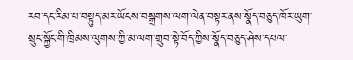རབ་དང་རིམ་པ་བསྟུད་མར་ཡོངས་བསྒྲགས་ལག་ལེན་བསྟར་ནས་སྣོད་བཅུད་ཁོར་ཡུག་སྲུང་སྐྱོང་གི་ཁྲིམས་ལུགས་ཀྱི་མ་ལག་གྲུབ་སྟེ་བོད་ཀྱིས་སྣོད་བཅུད་ཤེས་དཔལ་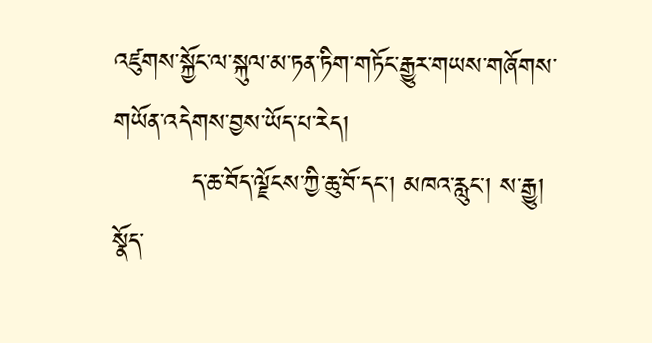འཛུགས་སྐྱོང་ལ་སྐུལ་མ་ཏན་ཏིག་གཏོང་རྒྱུར་གཡས་གཞོགས་གཡོན་འདེགས་བྱས་ཡོད་པ་རེད།
         ད་ཆ་བོད་ལྗོངས་ཀྱི་ཆུ་བོ་དང་། མཁའ་རླུང་། ས་རྒྱུ། སྣོད་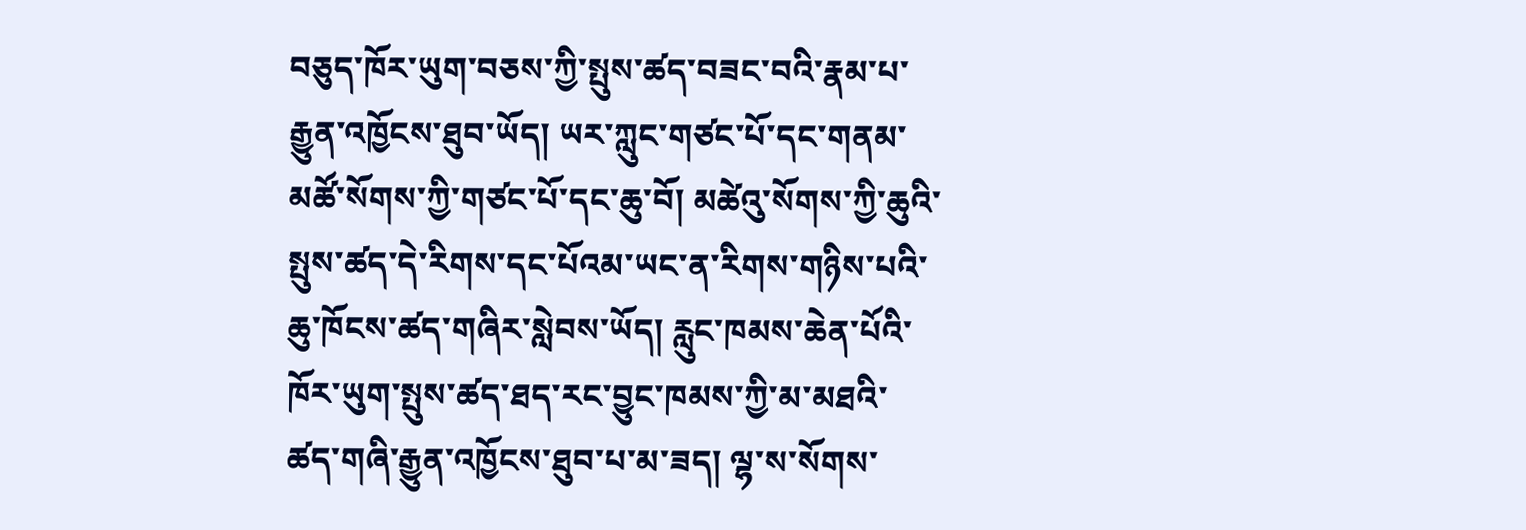བཅུད་ཁོར་ཡུག་བཅས་ཀྱི་སྤུས་ཚད་བཟང་བའི་རྣམ་པ་རྒྱུན་འཁྱོངས་ཐུབ་ཡོད། ཡར་ཀླུང་གཙང་པོ་དང་གནམ་མཚོ་སོགས་ཀྱི་གཙང་པོ་དང་ཆུ་བོ། མཚེའུ་སོགས་ཀྱི་ཆུའི་སྤུས་ཚད་དེ་རིགས་དང་པོའམ་ཡང་ན་རིགས་གཉིས་པའི་ཆུ་ཁོངས་ཚད་གཞིར་སླེབས་ཡོད། རླུང་ཁམས་ཆེན་པོའི་ཁོར་ཡུག་སྤུས་ཚད་ཐད་རང་བྱུང་ཁམས་ཀྱི་མ་མཐའི་ཚད་གཞི་རྒྱུན་འཁྱོངས་ཐུབ་པ་མ་ཟད། ལྷ་ས་སོགས་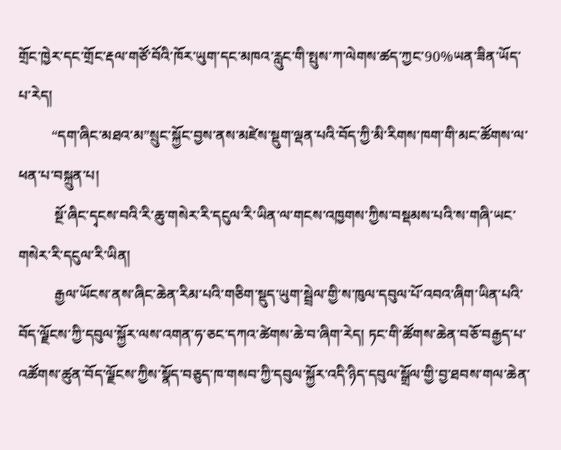གྲོང་ཁྱེར་དང་གྲོང་རྡལ་གཙོ་བོའི་ཁོར་ཡུག་དང་མཁའ་རླུང་གི་སྤུས་ཀ་ལེགས་ཚད་ཀྱང་90%ཡན་ཟིན་ཡོད་པ་རེད།
         “དག་ཞིང་མཐའ་མ”སྲུང་སྐྱོང་བྱས་ནས་མཛེས་སྡུག་ལྡན་པའི་བོད་ཀྱི་མི་རིགས་ཁག་གི་མང་ཚོགས་ལ་ཕན་པ་བསྐྲུན་པ།
          སྔོ་ཞིང་དྭངས་བའི་རི་ཆུ་གསེར་རི་དངུལ་རི་ཡིན་ལ་གངས་འཁྱགས་ཀྱིས་བསྡམས་པའི་ས་གཞི་ཡང་གསེར་རི་དངུལ་རི་ཡིན།
          རྒྱལ་ཡོངས་ནས་ཞིང་ཆེན་རིམ་པའི་གཅིག་སྡུད་ཡུག་སྦྲེལ་གྱི་ས་ཁུལ་དབུལ་པོ་འབའ་ཞིག་ཡིན་པའི་བོད་ལྗོངས་ཀྱི་དབུལ་སྐྱོར་ལས་འགན་ཧ་ཅང་དཀའ་ཚེགས་ཆེ་བ་ཞིག་རེད། ཏང་གི་ཚོགས་ཆེན་བཅོ་བརྒྱད་པ་འཚོགས་ཚུན་བོད་ལྗོངས་ཀྱིས་སྣོད་བཅུད་ཁ་གསབ་ཀྱི་དབུལ་སྐྱོར་འདི་ཉིད་དབུལ་སྒྲོལ་གྱི་བྱ་ཐབས་གལ་ཆེན་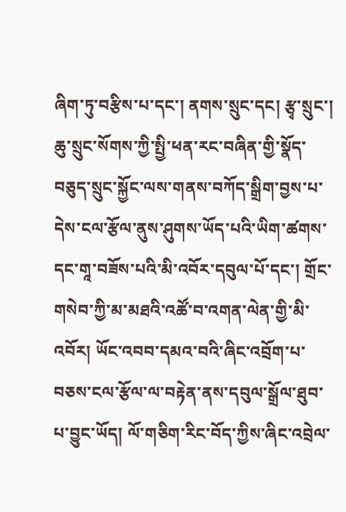ཞིག་ཏུ་བརྩིས་པ་དང་། ནགས་སྲུང་དང། རྩྭ་སྲུང་། ཆུ་སྲུང་སོགས་ཀྱི་སྤྱི་ཕན་རང་བཞིན་གྱི་སྣོད་བཅུད་སྲུང་སྐྱོང་ལས་གནས་བཀོད་སྒྲིག་བྱས་པ་དེས་ངལ་རྩོལ་ནུས་ཤུགས་ཡོད་པའི་ཡིག་ཚགས་དང་གཱ་བཟོས་པའི་མི་འབོར་དབུལ་པོ་དང་། གྲོང་གསེབ་ཀྱི་མ་མཐའི་འཚོ་བ་འགན་ལེན་གྱི་མི་འབོར། ཡོང་འབབ་དམའ་བའི་ཞིང་འབྲོག་པ་བཅས་ངལ་རྩོལ་ལ་བརྟེན་ནས་དབུལ་སྒྲོལ་ཐུབ་པ་བྱུང་ཡོད། ལོ་གཅིག་རིང་བོད་ཀྱིས་ཞིང་འབྲེལ་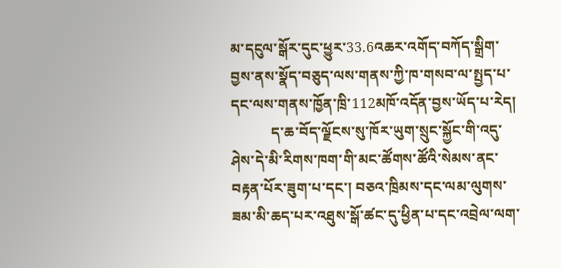མ་དངུལ་སྒོར་དུང་ཕྱུར་33.6འཆར་འགོད་བཀོད་སྒྲིག་བྱས་ནས་སྣོད་བཅུད་ལས་གནས་ཀྱི་ཁ་གསབ་ལ་སྤྱད་པ་དང་ལས་གནས་ཁྱོན་ཁྲི་112མཁོ་འདོན་བྱས་ཡོད་པ་རེད།
           ད་ཆ་བོད་ལྗོངས་སུ་ཁོར་ཡུག་སྲུང་སྐྱོང་གི་འདུ་ཤེས་དེ་མི་རིགས་ཁག་གི་མང་ཚོགས་ཚོའི་སེམས་ནང་བརྟན་པོར་ཟུག་པ་དང་། བཅའ་ཁྲིམས་དང་ལམ་ལུགས་ཟམ་མི་ཆད་པར་འཐུས་སྒོ་ཚང་དུ་ཕྱིན་པ་དང་འབྲེལ་ལག་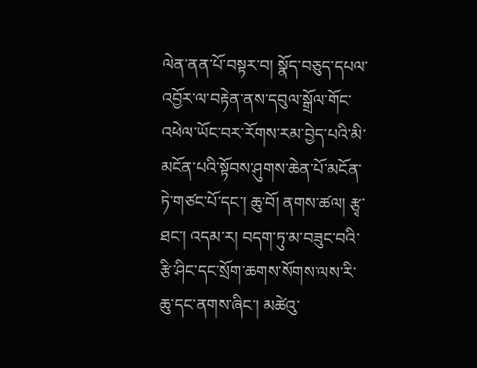ལེན་ནན་པོ་བསྟར་བ། སྣོད་བཅུད་དཔལ་འབྱོར་ལ་བརྟེན་ནས་དབུལ་སྒྲོལ་གོང་འཕེལ་ཡོང་བར་རོགས་རམ་བྱེད་པའི་མི་མངོན་པའི་སྟོབས་ཤུགས་ཆེན་པོ་མངོན་ཏེ་གཙང་པོ་དང་། ཆུ་བོ། ནགས་ཚལ། རྩྭ་ཐང་། འདམ་ར། བདག་ཏུ་མ་བཟུང་བའི་རྩི་ཤིང་དང་སྲོག་ཆགས་སོགས་ལས་རི་ཆུ་དང་ནགས་ཞིང་། མཚེའུ་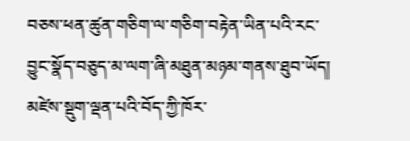བཅས་ཕན་ཚུན་གཅིག་ལ་གཅིག་བརྟེན་ཡིན་པའི་རང་བྱུང་སྣོད་བཅུད་མ་ལག་ཞི་མཐུན་མཉམ་གནས་ཐུབ་ཡོད། མཛེས་སྡུག་ལྡན་པའི་བོད་ཀྱི་ཁོར་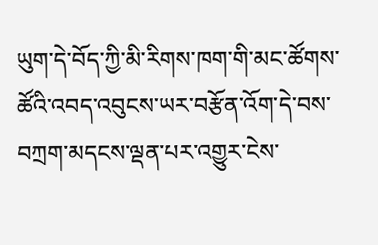ཡུག་དེ་བོད་ཀྱི་མི་རིགས་ཁག་གི་མང་ཚོགས་ཚོའི་འབད་འབུངས་ཡར་བརྩོན་འོག་དེ་བས་བཀྲག་མདངས་ལྡན་པར་འགྱུར་ངེས་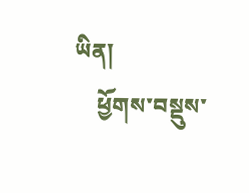ཡིན།
    ཕྱོགས་བསྡུས་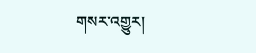གསར་འགྱུར།